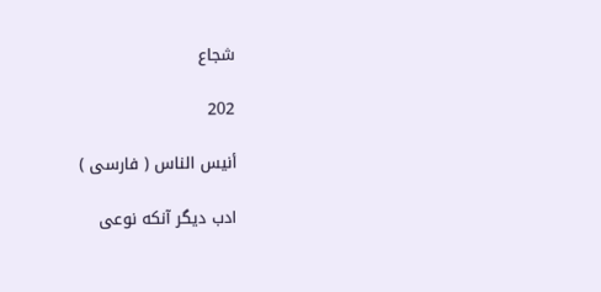شجاع

202

أنيس الناس ( فارسى )

ادب ديگر آنكه نوعى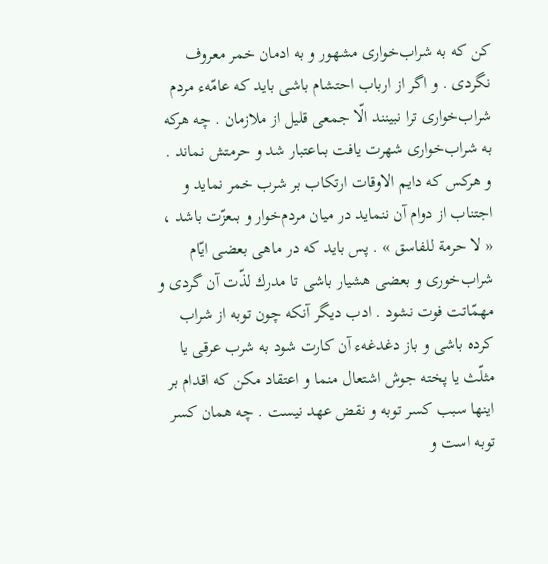كن كه به شراب‌خوارى مشهور و به ادمان خمر معروف نگردى . و اگر از ارباب احتشام باشى بايد كه عامّهء مردم شراب‌خوارى ترا نبينند الّا جمعى قليل از ملازمان . چه هركه به شراب‌خوارى شهرت يافت بىاعتبار شد و حرمتش نماند . و هركس كه دايم الاوقات ارتكاب بر شرب خمر نمايد و اجتناب از دوام آن ننمايد در ميان مردم‌خوار و بىعزّت باشد ، « لا حرمة للفاسق » . پس بايد كه در ماهى بعضى ايّام شراب‌خورى و بعضى هشيار باشى تا مدرك لذّت آن گردى و مهمّاتت فوت نشود . ادب ديگر آنكه چون توبه از شراب كرده باشى و باز دغدغهء آن كارت شود به شرب عرقى يا مثلّث يا پخته جوش اشتعال منما و اعتقاد مكن كه اقدام بر اينها سبب كسر توبه و نقض عهد نيست . چه همان كسر توبه است و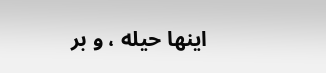اينها حيله ، و بر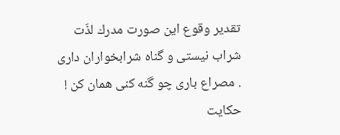تقدير وقوع اين صورت مدرك لذّت شراب نيستى و گناه شرابخواران دارى . مصراع بارى چو گنه كنى همان كن ! حكايت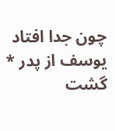چون جدا افتاد يوسف از پدر * گشت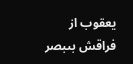يعقوب از فراقش بىبصر